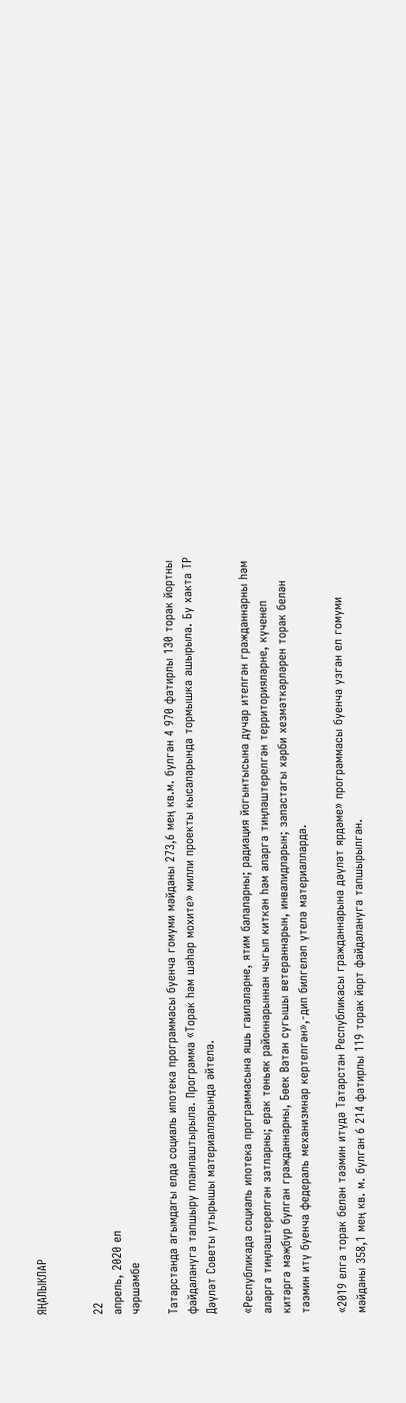ЯҢАЛЫКЛАР


22
апрель, 2020 ел
чәршәмбе

Татарстанда агымдагы елда социаль ипотека программасы буенча гомуми мәйданы 273,6 мең кв.м. булган 4 970 фатирлы 130 торак йортны файдалануга тапшыру планлаштырыла. Программа «Торак һәм шәһәр мохите» милли проекты кысаларында тормышка ашырыла. Бу хакта ТР Дәүләт Советы утырышы материалларында әйтелә.

«Республикада социаль ипотека программасына яшь гаиләләрне, ятим балаларны; радиация йогынтысына дучар ителгән гражданнарны һәм аларга тиңләштерелгән затларны; ерак төньяк районнарыннан чыгып киткән һәм аларга тиңләштерелгән территорияләрне, күченеп китәргә мәҗбүр булган гражданнарны, Бөек Ватан сугышы ветераннарын, инвалидларын; запастагы хәрби хезмәткәрләрен торак белән тәэмин итү буенча федераль механизмнар кертелгән»,-дип билгеләп үтелә материалларда.

«2019 елга торак белән тәэмин итүдә Татарстан Республикасы гражданнарына дәүләт ярдәме» программасы буенча узган ел гомуми мәйданы 358,1 мең кв. м. булган 6 214 фатирлы 119 торак йорт файдалануга тапшырылган.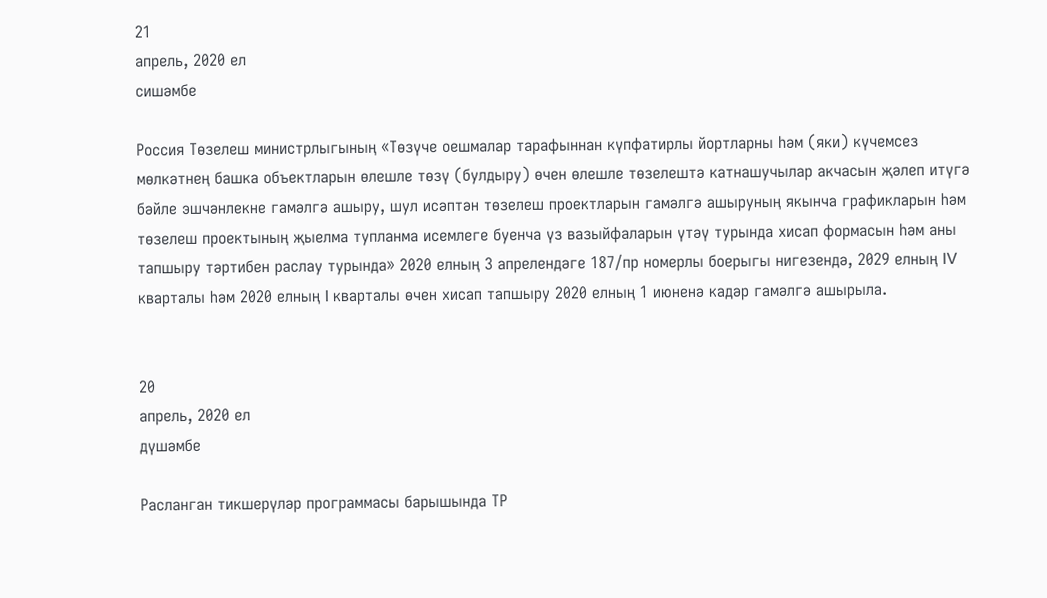21
апрель, 2020 ел
сишәмбе

Россия Төзелеш министрлыгының «Төзүче оешмалар тарафыннан күпфатирлы йортларны һәм (яки) күчемсез мөлкәтнең башка объектларын өлешле төзү (булдыру) өчен өлешле төзелештә катнашучылар акчасын җәлеп итүгә бәйле эшчәнлекне гамәлгә ашыру, шул исәптән төзелеш проектларын гамәлгә ашыруның якынча графикларын һәм төзелеш проектының җыелма тупланма исемлеге буенча үз вазыйфаларын үтәү турында хисап формасын һәм аны тапшыру тәртибен раслау турында» 2020 елның 3 апрелендәге 187/пр номерлы боерыгы нигезендә, 2029 елның IV кварталы һәм 2020 елның I кварталы өчен хисап тапшыру 2020 елның 1 июненә кадәр гамәлгә ашырыла.


20
апрель, 2020 ел
дүшәмбе

Расланган тикшерүләр программасы барышында ТР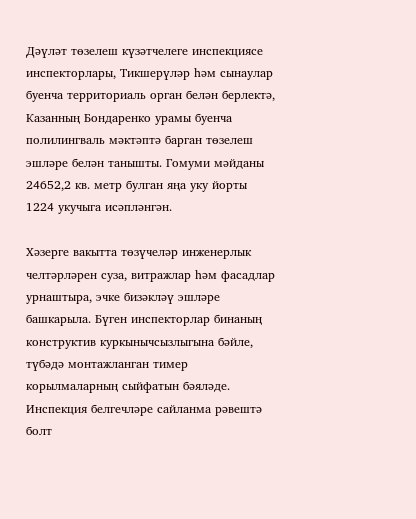Дәүләт төзелеш күзәтчелеге инспекциясе инспекторлары, Тикшерүләр һәм сынаулар буенча территориаль орган белән берлектә, Казанның Бондаренко урамы буенча полилингваль мәктәптә барган төзелеш эшләре белән танышты. Гомуми мәйданы 24652,2 кв. метр булган яңа уку йорты 1224 укучыга исәпләнгән.

Хәзерге вакытта төзүчеләр инженерлык челтәрләрен суза, витражлар һәм фасадлар урнаштыра, эчке бизәкләү эшләре башкарыла. Бүген инспекторлар бинаның конструктив куркынычсызлыгына бәйле, түбәдә монтажланган тимер корылмаларның сыйфатын бәяләде. Инспекция белгечләре сайланма рәвештә болт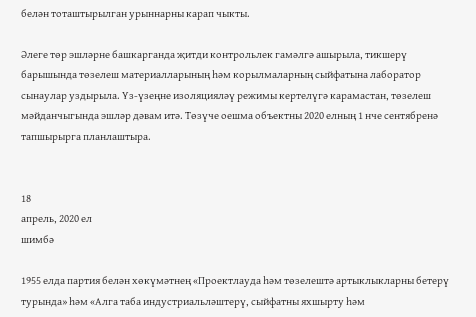белән тоташтырылган урыннарны карап чыкты.

Әлеге төр эшләрне башкарганда җитди контрольлек гамәлгә ашырыла, тикшерү барышында төзелеш материалларының һәм корылмаларның сыйфатына лаборатор сынаулар уздырыла. Үз-үзеңне изоляцияләү режимы кертелүгә карамастан, төзелеш мәйданчыгында эшләр дәвам итә. Төзүче оешма объектны 2020 елның 1 нче сентябренә тапшырырга планлаштыра.


18
апрель, 2020 ел
шимбә

1955 елда партия белән хөкүмәтнең «Проектлауда һәм төзелештә артыклыкларны бетерү турында» һәм «Алга таба индустриальләштерү, сыйфатны яхшырту һәм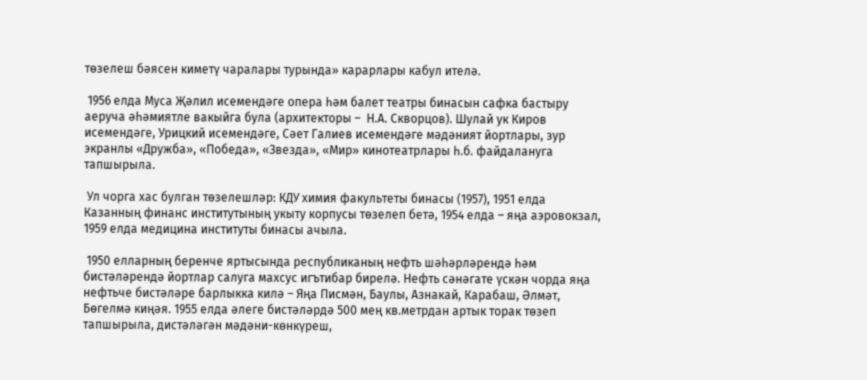төзелеш бәясен киметү чаралары турында» карарлары кабул ителә.

 1956 елда Муса Җәлил исемендәге опера һәм балет театры бинасын сафка бастыру аеруча әһәмиятле вакыйга була (архитекторы –  Н.А. Скворцов). Шулай ук Киров исемендәге, Урицкий исемендәге, Сәет Галиев исемендәге мәдәният йортлары, зур экранлы «Дружба», «Победа», «Звезда», «Мир» кинотеатрлары һ.б. файдалануга тапшырыла.

 Ул чорга хас булган төзелешләр: КДУ химия факультеты бинасы (1957), 1951 елда Казанның финанс институтының укыту корпусы төзелеп бетә, 1954 елда – яңа аэровокзал, 1959 елда медицина институты бинасы ачыла.

 1950 елларның беренче яртысында республиканың нефть шәһәрләрендә һәм бистәләрендә йортлар салуга махсус игътибар бирелә. Нефть сәнәгате үскән чорда яңа нефтьче бистәләре барлыкка килә – Яңа Писмән, Баулы, Азнакай, Карабаш, Әлмәт, Бөгелмә киңәя. 1955 елда әлеге бистәләрдә 500 мең кв.метрдан артык торак төзеп тапшырыла, дистәләгән мәдәни-көнкүреш,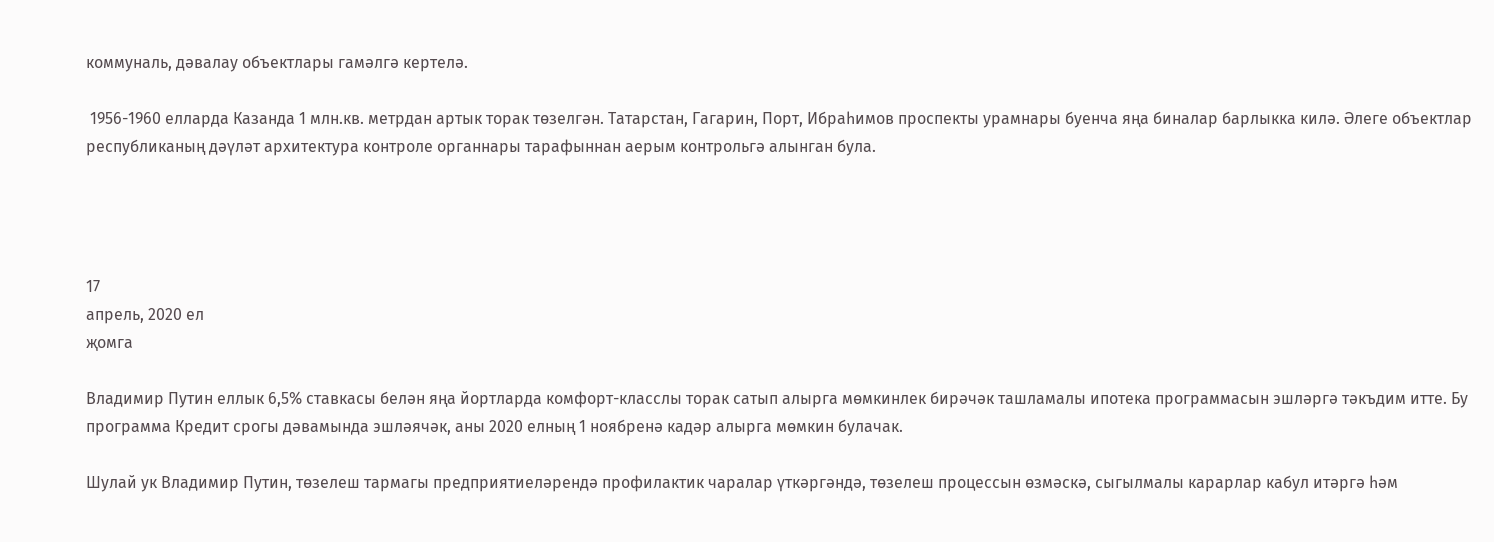коммуналь, дәвалау объектлары гамәлгә кертелә.

 1956-1960 елларда Казанда 1 млн.кв. метрдан артык торак төзелгән. Татарстан, Гагарин, Порт, Ибраһимов проспекты урамнары буенча яңа биналар барлыкка килә. Әлеге объектлар республиканың дәүләт архитектура контроле органнары тарафыннан аерым контрольгә алынган була.




17
апрель, 2020 ел
җомга

Владимир Путин еллык 6,5% ставкасы белән яңа йортларда комфорт-класслы торак сатып алырга мөмкинлек бирәчәк ташламалы ипотека программасын эшләргә тәкъдим итте. Бу программа Кредит срогы дәвамында эшләячәк, аны 2020 елның 1 ноябренә кадәр алырга мөмкин булачак.

Шулай ук Владимир Путин, төзелеш тармагы предприятиеләрендә профилактик чаралар үткәргәндә, төзелеш процессын өзмәскә, сыгылмалы карарлар кабул итәргә һәм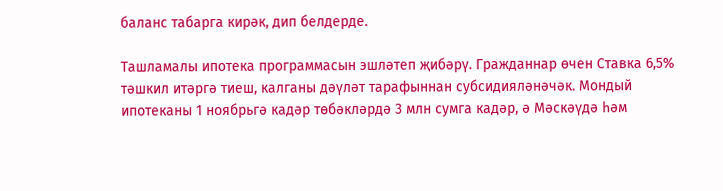баланс табарга кирәк, дип белдерде.

Ташламалы ипотека программасын эшләтеп җибәрү. Гражданнар өчен Ставка 6,5% тәшкил итәргә тиеш, калганы дәүләт тарафыннан субсидияләнәчәк. Мондый ипотеканы 1 ноябрьгә кадәр төбәкләрдә 3 млн сумга кадәр, ә Мәскәүдә һәм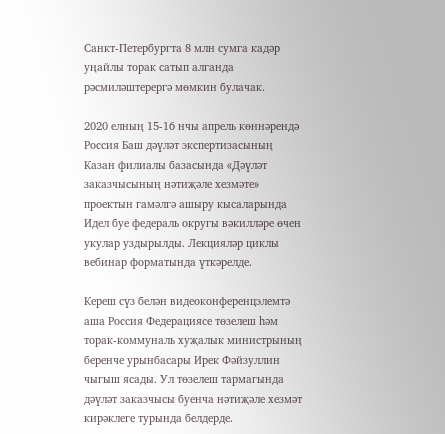Санкт-Петербургта 8 млн сумга кадәр уңайлы торак сатып алганда рәсмиләштерергә мөмкин булачак.

2020 елның 15-16 нчы апрель көннәрендә Россия Баш дәүләт экспертизасының Казан филиалы базасында «Дәүләт заказчысының нәтиҗәле хезмәте» проектын гамәлгә ашыру кысаларында Идел буе федераль округы вәкилләре өчен укулар уздырылды. Лекцияләр циклы вебинар форматында үткәрелде.

Кереш сүз белән видеоконференцэлемтә аша Россия Федерациясе төзелеш һәм торак-коммуналь хуҗалык министрының беренче урынбасары Ирек Фәйзуллин чыгыш ясады. Ул төзелеш тармагында дәүләт заказчысы буенча нәтиҗәле хезмәт  кирәклеге турында белдерде.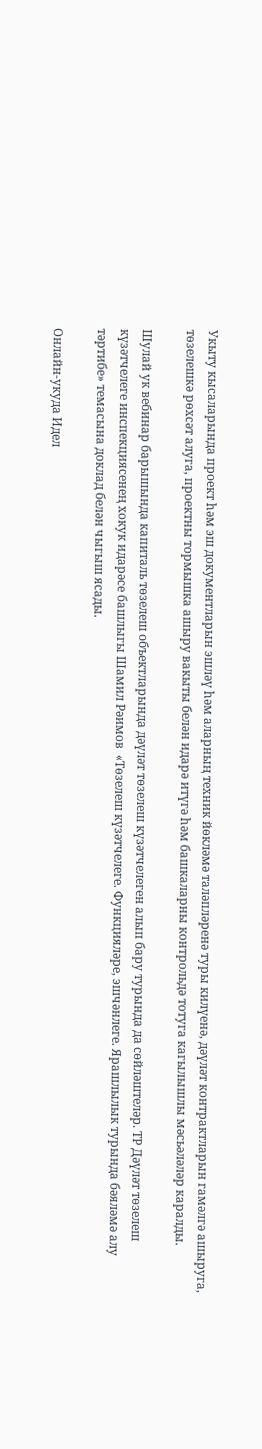Укыту кысаларында проект һәм эш документларын эшләү һәм аларның техник йөкләмә таләпләренә туры килүенә, дәүләт контрактларын гамәлгә ашыруга, төзелешкә рөхсәт алуга, проектны тормышка ашыру вакыты белән идарә итүгә һәм башкаларны контрольдә тотуга кагылышлы мәсьәләләр каралды.

Шулай ук вебинар барышында капиталь төзелеш объектларында дәүләт төзелеш күзәтчелеген алып бару турында да сөйләштеләр. ТР Дәүләт төзелеш күзәтчелеге инспекциясенең хокук идарәсе башлыгы Шамил Рәимов  «Төзелеш күзәтчелеге. Функцияләре, эшчәнлеге. Ярашлылык турында бәяләмә алу тәртибе» темасына доклад белән чыгыш ясады.

Онлайн-укуда Идел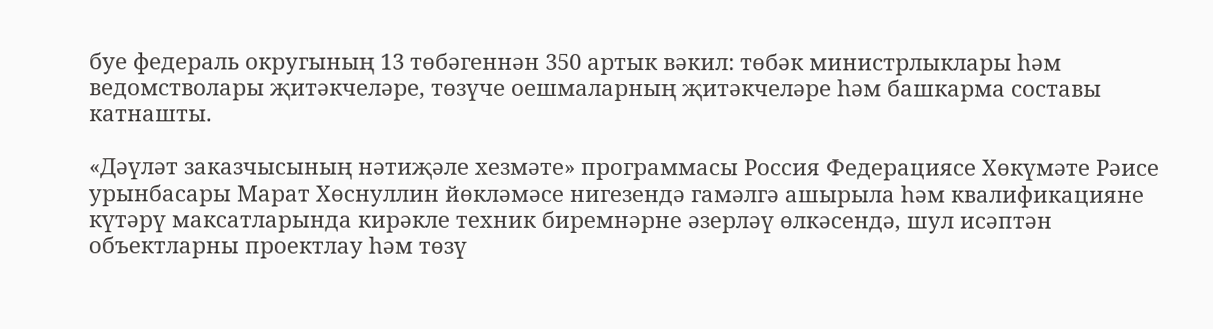буе федераль округының 13 төбәгеннән 350 артык вәкил: төбәк министрлыклары һәм ведомстволары җитәкчеләре, төзүче оешмаларның җитәкчеләре һәм башкарма составы катнашты.

«Дәүләт заказчысының нәтиҗәле хезмәте» программасы Россия Федерациясе Хөкүмәте Рәисе урынбасары Марат Хөснуллин йөкләмәсе нигезендә гамәлгә ашырыла һәм квалификацияне күтәрү максатларында кирәкле техник биремнәрне әзерләү өлкәсендә, шул исәптән объектларны проектлау һәм төзү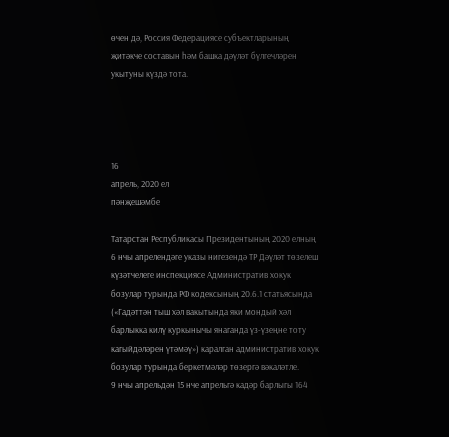өчен дә, Россия Федерациясе субъектларының җитәкче составын һәм башка дәүләт бүлгечләрен укытуны күздә тота.




16
апрель, 2020 ел
пәнҗешәмбе

Татарстан Республикасы Президентының 2020 елның 6 нчы апрелендәге указы нигезендә ТР Дәүләт төзелеш күзәтчелеге инспекциясе Административ хокук бозулар турында РФ кодексының 20.6.1 статьясында («Гадәттән тыш хәл вакытында яки мондый хәл барлыкка килү куркынычы янаганда үз-үзеңне тоту кагыйдәләрен үтәмәү») каралган административ хокук бозулар турында беркетмәләр төзергә вәкаләтле.
9 нчы апрельдән 15 нче апрельгә кадәр барлыгы 164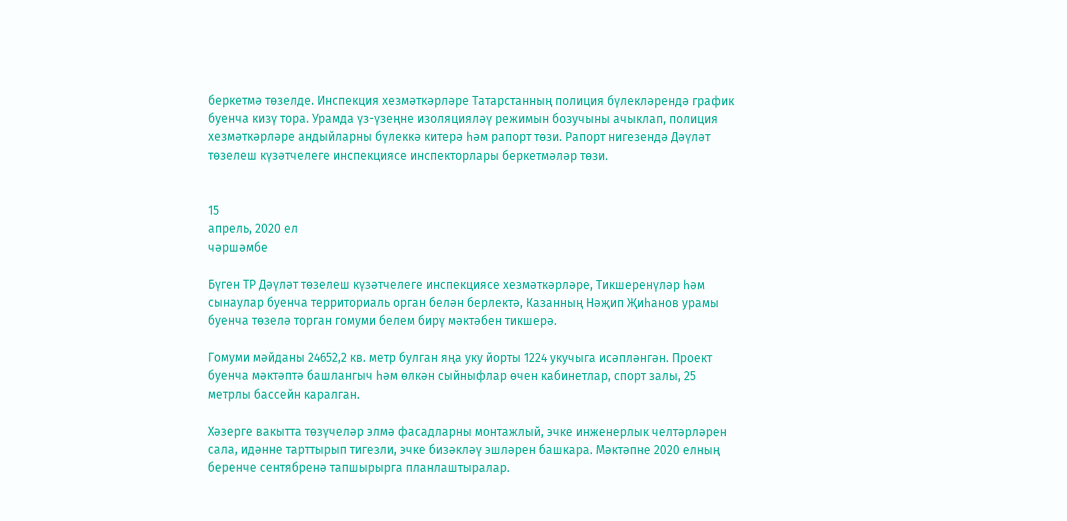беркетмә төзелде. Инспекция хезмәткәрләре Татарстанның полиция бүлекләрендә график буенча кизү тора. Урамда үз-үзеңне изоляцияләү режимын бозучыны ачыклап, полиция хезмәткәрләре андыйларны бүлеккә китерә һәм рапорт төзи. Рапорт нигезендә Дәүләт төзелеш күзәтчелеге инспекциясе инспекторлары беркетмәләр төзи.


15
апрель, 2020 ел
чәршәмбе

Бүген ТР Дәүләт төзелеш күзәтчелеге инспекциясе хезмәткәрләре, Тикшеренүләр һәм сынаулар буенча территориаль орган белән берлектә, Казанның Нәҗип Җиһанов урамы буенча төзелә торган гомуми белем бирү мәктәбен тикшерә.

Гомуми мәйданы 24652,2 кв. метр булган яңа уку йорты 1224 укучыга исәпләнгән. Проект буенча мәктәптә башлангыч һәм өлкән сыйныфлар өчен кабинетлар, спорт залы, 25 метрлы бассейн каралган.

Хәзерге вакытта төзүчеләр элмә фасадларны монтажлый, эчке инженерлык челтәрләрен сала, идәнне тарттырып тигезли, эчке бизәкләү эшләрен башкара. Мәктәпне 2020 елның беренче сентябренә тапшырырга планлаштыралар.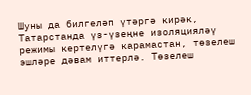Шуны да билгеләп үтәргә кирәк, Татарстанда үз-үзеңне изоляцияләү режимы кертелүгә карамастан, төзелеш эшләре дәвам иттерлә. Төзелеш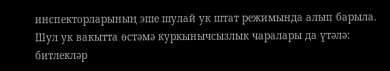инспекторларының эше шулай ук штат режимында алып барыла. Шул ук вакытта өстәмә куркынычсызлык чаралары да үтәлә: битлекләр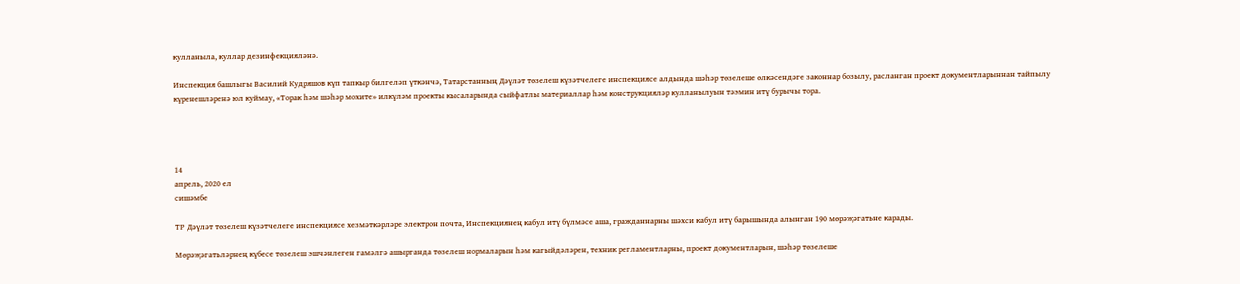кулланыла, куллар дезинфекцияләнә.

Инспекция башлыгы Василий Кудряшов күп тапкыр билгеләп үткәнчә, Татарстанның Дәүләт төзелеш күзәтчелеге инспекциясе алдында шәһәр төзелеше өлкәсендәге законнар бозылу, расланган проект документларыннан тайпылу күренешләренә юл куймау, «Торак һәм шәһәр мохите» илкүләм проекты кысаларында сыйфатлы материаллар һәм конструкцияләр кулланылуын тәэмин итү бурычы тора.




14
апрель, 2020 ел
сишәмбе

ТР Дәүләт төзелеш күзәтчелеге инспекциясе хезмәткәрләре электрон почта, Инспекциянең кабул итү бүлмәсе аша, гражданнарны шәхси кабул итү барышында алынган 190 мөрәҗәгатьне карады.

Мөрәҗәгатьләрнең күбесе төзелеш эшчәнлеген гамәлгә ашырганда төзелеш нормаларын һәм кагыйдәләрен, техник регламентларны, проект документларын, шәһәр төзелеше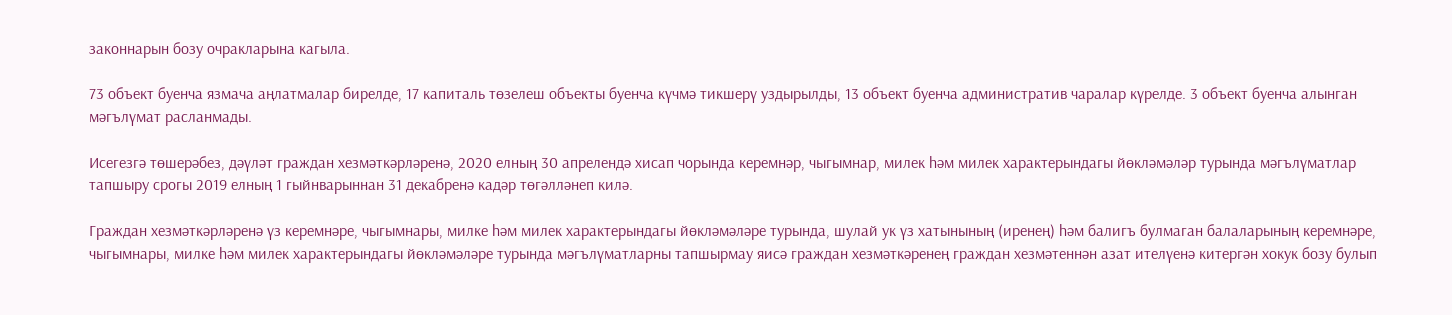законнарын бозу очракларына кагыла.

73 объект буенча язмача аңлатмалар бирелде, 17 капиталь төзелеш объекты буенча күчмә тикшерү уздырылды, 13 объект буенча административ чаралар күрелде. 3 объект буенча алынган мәгълүмат расланмады.

Исегезгә төшерәбез, дәүләт граждан хезмәткәрләренә, 2020 елның 30 апрелендә хисап чорында керемнәр, чыгымнар, милек һәм милек характерындагы йөкләмәләр турында мәгълүматлар тапшыру срогы 2019 елның 1 гыйнварыннан 31 декабренә кадәр төгәлләнеп килә.

Граждан хезмәткәрләренә үз керемнәре, чыгымнары, милке һәм милек характерындагы йөкләмәләре турында, шулай ук үз хатынының (иренең) һәм балигъ булмаган балаларының керемнәре, чыгымнары, милке һәм милек характерындагы йөкләмәләре турында мәгълүматларны тапшырмау яисә граждан хезмәткәренең граждан хезмәтеннән азат ителүенә китергән хокук бозу булып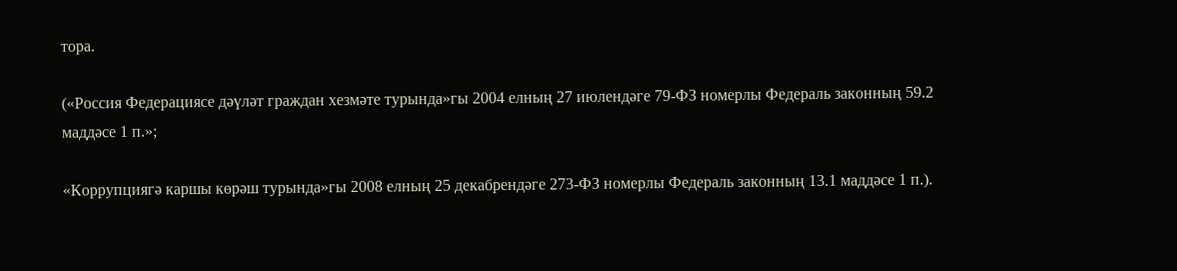тора.

(«Россия Федерациясе дәүләт граждан хезмәте турында»гы 2004 елның 27 июлендәге 79-ФЗ номерлы Федераль законның 59.2 маддәсе 1 п.»;

«Коррупциягә каршы көрәш турында»гы 2008 елның 25 декабрендәге 273-ФЗ номерлы Федераль законның 13.1 маддәсе 1 п.).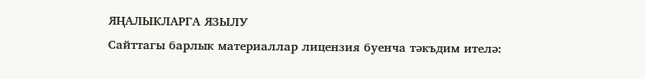ЯҢАЛЫКЛАРГА ЯЗЫЛУ
Сайттагы барлык материаллар лицензия буенча тәкъдим ителә: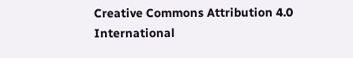Creative Commons Attribution 4.0 International